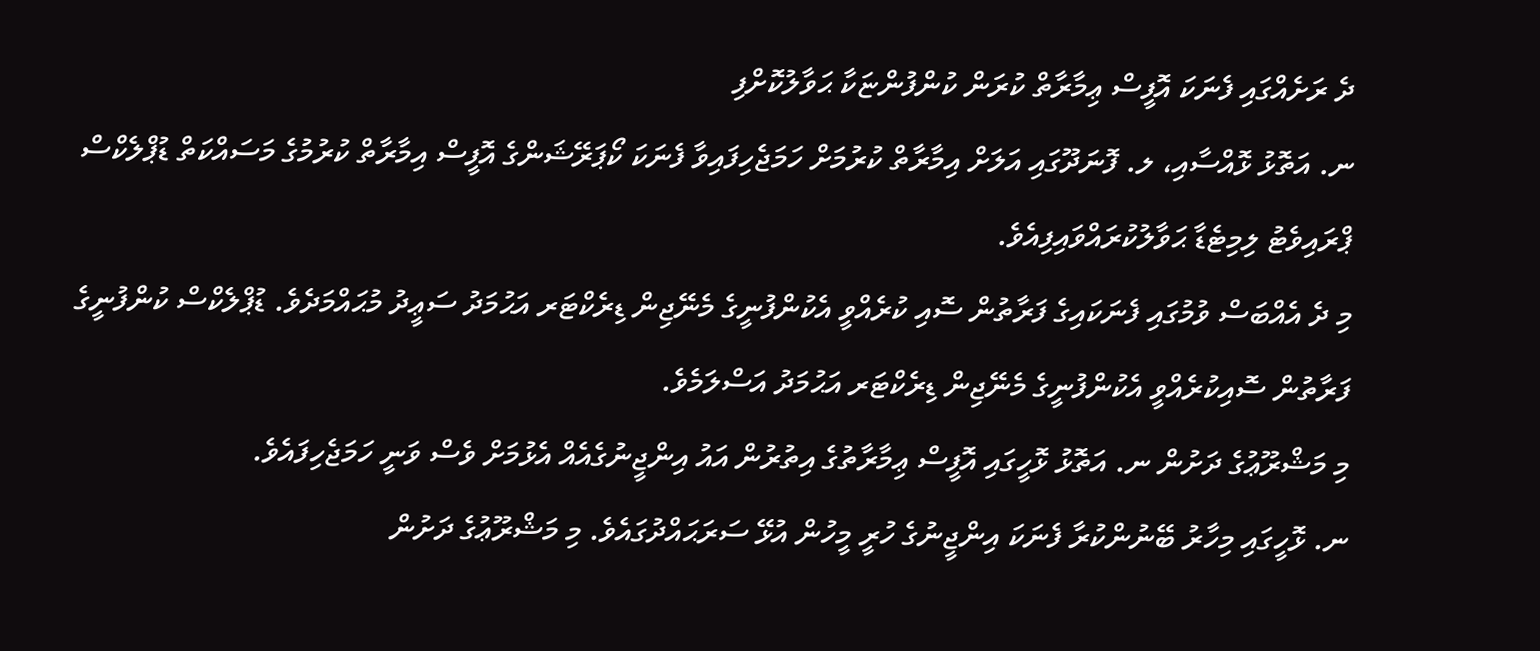ދެ ރަށެއްގައި ފެނަކަ އޮފީސް ޢިމާރާތް ކުރަން ކުންފުންޏަކާ ޙަވާލުކޮށްފި
ނ. އަތޮޅު ޅޮއްސާއި، ލ. ފޮނަދޫގައި އަލަށް އިމާރާތް ކުރުމަށް ހަމަޖެހިފައިވާ ފެނަކަ ކޯޕަރޭޝަންގެ އޮފީސް އިމާރާތް ކުރުމުގެ މަސައްކަތް ޑުޕްލެކްސް ޕްރައިވެޓު ލިމިޓެޑާ ޙަވާލުކުރައްވައިފިއެވެ.
މި ދެ އެއްބަސް ވުމުގައި ފެނަކައިގެ ފަރާތުން ސޮއި ކުރެއްވީ އެކުންފުނީގެ މެނޭޖިން ޑިރެކްޓަރ އަޙުމަދު ސަޢީދު މުޙައްމަދެވެ. ޑުޕްލެކްސް ކުންފުނީގެ ފަރާތުން ސޮއިކުރެއްވީ އެކުންފުނީގެ މެނޭޖިން ޑިރެކްޓަރ އަޙުމަދު އަސްލަމެވެ.
މި މަޝްރޫޢުގެ ދަށުން ނ. އަތޮޅު ޅޮހީގައި އޮފީސް ޢިމާރާތުގެ އިތުރުން އައު އިންޖީނުގެއެއް އެޅުމަށް ވެސް ވަނީ ހަމަޖެހިފައެވެ.
ނ. ޅޮހީގައި މިހާރު ބޭނުންކުރާ ފެނަކަ އިންޖީނުގެ ހުރީ މީހުން އުޅޭ ސަރަޙައްދުގައެވެ. މި މަޝްރޫޢުގެ ދަށުން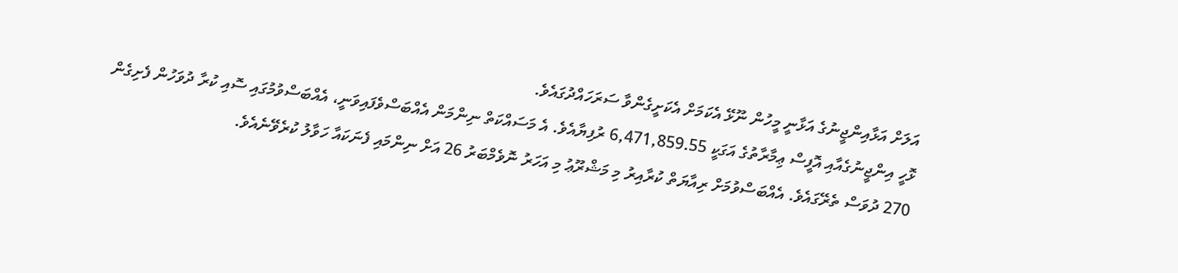އަލަށް އަޅާއިންޖީނުގެ އަޅާނީ މީހުން ނޫޅޭ އެކަމަށް އެކަށީގެންވާ ސަރަހައްދުގައެވެ.
ޅޮހީ އިންޖީނުގެއާއި އޮފީސް ޢިމާރާތުގެ އަގަކީ 6,471,859.55 ރުފިޔާއެވެ. އެ މަސައްކަތް ނިންމަން އެއްބަސްވެފައިވަނީ، އެއްބަސްވުމުގައި ސޮއި ކުރާ ދުވަހުން ފެށިގެން 270 ދުވަސް ތެރޭގައެވެ. އެއްބަސްވުމަށް ރިއާޔަތް ކުރާއިރު މި މަޝްރޫޢު މި އަހަރު ނޮވެމްބަރު 26 އަށް ނިންމައި ފެނަކައާ ހަވާލު ކުރެވޭނެއެވެ.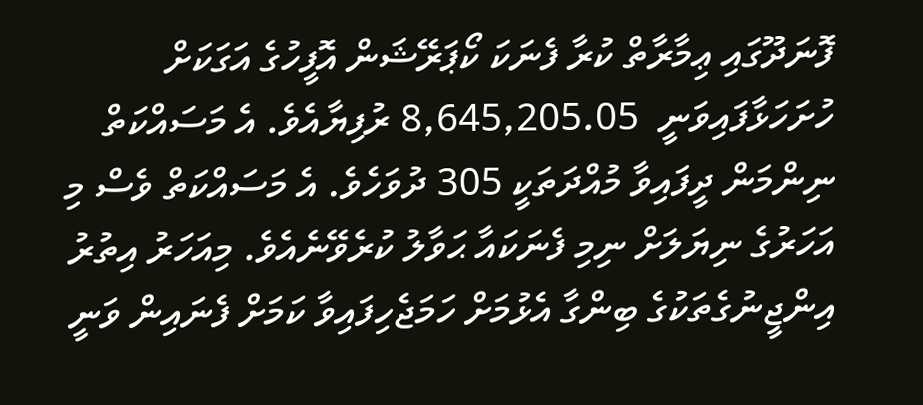ފޮނަދޫގައި ޢިމާރާތް ކުރާ ފެނަކަ ކޯޕަރޭޝަން އޮފީހުގެ އަގަކަށް ހުށަހަޅާފައިވަނީ  8,645,205.05 ރުފިޔާއެވެ. އެ މަސައްކަތް ނިންމަން ދީފައިވާ މުއްދަތަކީ 305 ދުވަހެވެ. އެ މަސައްކަތް ވެސް މި އަހަރުގެ ނިޔަލަށް ނިމި ފެނަކައާ ޙަވާލު ކުރެވޭނެއެވެ. މިއަހަރު އިތުރު އިންޖީނުގެތަކުގެ ބިންގާ އެޅުމަށް ހަމަޖެހިފައިވާ ކަމަށް ފެނައިން ވަނީ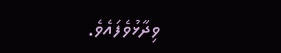ވިދާޅުވެފައެވެ.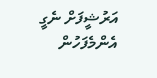އަރުޝީފަށް ނެގީ
އެންމެފަހުން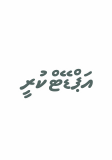އަޕްޑޭޓްކުރީ